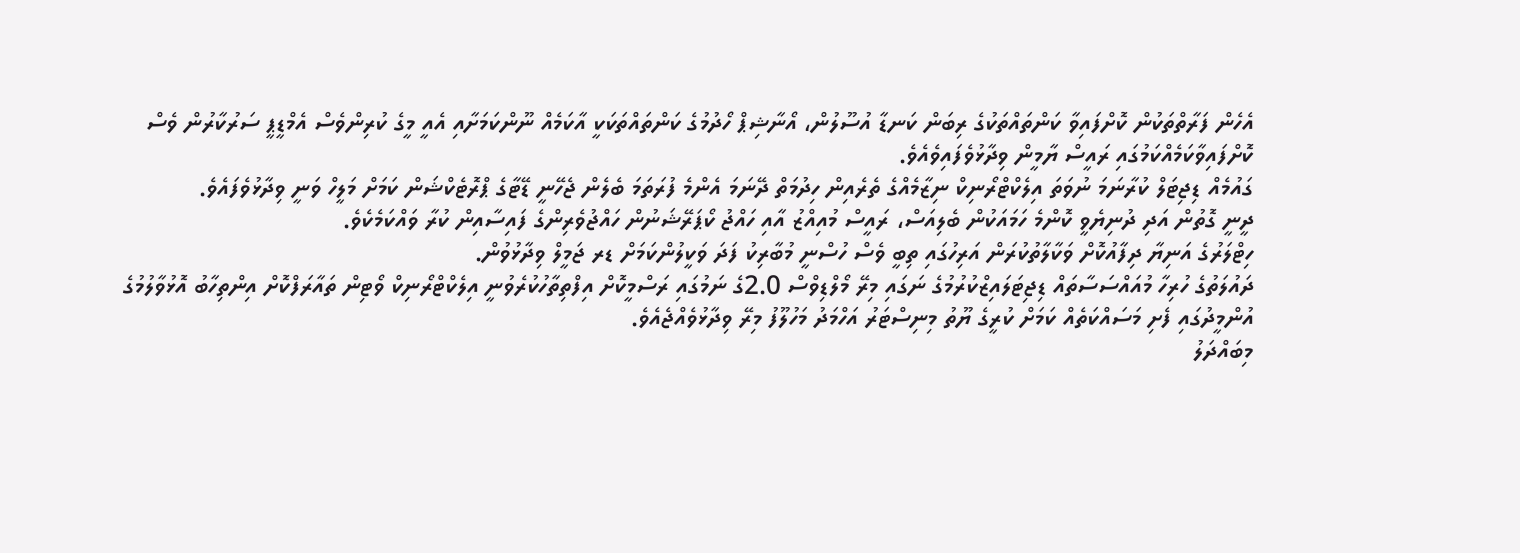އެހެން ފަރާތްތަކުން ކޮށްފައިވާ ކަންތައްތަކުގެ ރިބަން ކަނޑާ އުސޫލުން، އޯނާޝިޕް ހޯދުމުގެ ކަންތައްތަކަކީ އާކަމެއް ނޫންކަމަށާއި އެއީ މީގެ ކުރިންވެސް އެމްޑީޕީ ސަރުކާރުން ވެސް ކޮށްފައިވާކަމެއްކަމުގައި ރައީސް ޔާމީން ވިދާޅުވެފައިވެއެވެ.
ގައުމެއް ޑިޖިޓަލް ކުރާނަމަ ނުވަތަ އިލެކްޓްރޯނިކް ނިޒާމެއްގެ ތެރެއިން ހިދުމަތް ދޭނަމަ އެންމެ ފުރަތަމަ ބެލެން ޖެހޭނީ ޑޭޓާގެ ޕްރޮޓެކްޝަން ކަމަށް މަލީހް ވަނީ ވިދާޅުވެފައެވެ.
ދީނީ ގޮތުން އަދި ދުނިޔެވީ ކޮންމެ ހަމައަކުން ބެލިއަސް، ރައީސް މުއިއްޒު އާއި ހައްޖު ކޯޕަރޭޝަނުން ހައްޖުވެރިންގެ ފައިސާއިން ކުރާ ވައްކަމެކެވެ.
ހިޓްލަރުގެ އަނިޔާ ދިފާއުކޮށް ވަކާލާތުކުރަން އަރިހުގައި ތިބީ ވެސް ހުސްނީ މުބާރިކު ފަދަ ވަކީލުންކަމަށް ޑރ ޖަމީލް ވިދާޅުވުން.
ދައުލަތުގެ ހުރިހާ މުއައްސަސާތައް ޑިޖިޓަލައިޒްކުރުމުގެ ނަގައި މިރޭ މޯލްޑިވްސް 2.0ގެ ނަމުގައި ރަސްމީކޮށް އިފްތިތާހުކުރެވުނީ އިލެކްޓްރޯނިކް ވޯޓިން ތައާރަފްކޮށް އިންތިހާބު އޮޅުވާލުމުގެ އުންމީދުގައި ފެށި މަސައްކަތެއް ކަމަށް ކުރީގެ ޔޫތު މިނިސްޓަރު އަހްމަދު މަހުލޫފު މިރޭ ވިދާޅުވެއްޖެއެވެ.
މިބައްދަލު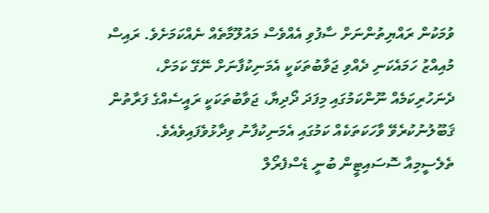ވުމަކުން ރައްޔިތުންނަށް ސާފުވި އެއްވެސް މައުލޫމާތެއް ނެއްކަމަށެވެ. ރައިސް މުއިއްޒު ހަމައެކަނި ދެއްވި ޖަވާބުތަކަކީ އެމަނިކުފާނަށް ނޭގޭ ކަމަށް، ދެނަހުރިކަމެއް ނޫންކަމުގައި މިފަދަ ދޯދިޔާ، ޖަވާބުތަކަކީ ރައީސެއްގެ ފަރާތުން ޤަބޫލުނުކުރެވޭ ވާހަކަތަކެއް ކަމުގައި އެމަނިކުފާނު ވިދާޅުވެފައިވެއެވެ.
ތެލެސީމިއާ ސޮސައިޓީން ބުނީ ޑެސްފެރޯލް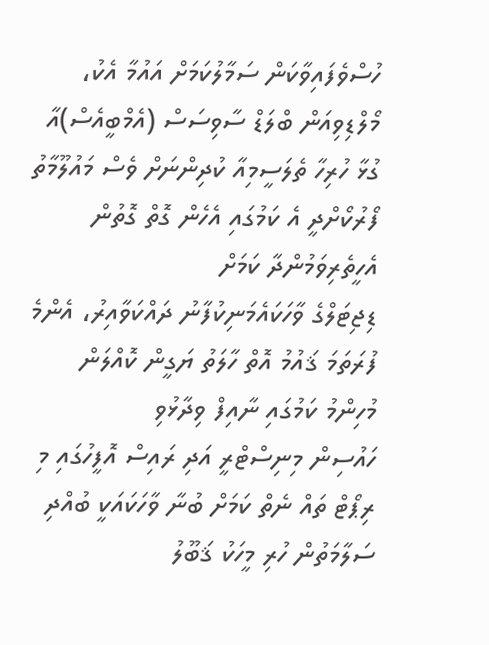ހުސްވެފައިވާކަން ސަމާލުކަމަށް އައުމާ އެކު، މޯލްޑިވިއަން ބްލަޑް ސާވިސަސް (އެމްބީއެސް)އާ ގުޅާ ހުރިހާ ތެލަސީމިއާ ކުދިންނަށް ވެސް މައުލޫމާތު ފޯރުކޯށްދީ އެ ކަމުގައި އެހެން ގޮތް ގޮތުން އެހީތެރިވަމުންދާ ކަމަށް
ޑިޖިޓަލްގެ ވާހަކައެމަނިކުފާނު ދައްކަވާއިރު، އެންމެ ފުރަތަމަ ޤައުމު އޮތް ހާލަތު ޔަގީން ކޮއްލަން މުހިންމު ކަމުގައި ނާއިފް ވިދާޅުވި
ހައުސިން މިނިސްޓްރީ އަދި ރައިސް އޮފީހުގައި މި ރިޕޯޓް ތައް ނެތް ކަމަށް ބުނާ ވާހަކައަކީ ބުއްދި ސަލާމަތުން ހުރި މީހަކު ޤަބޫލު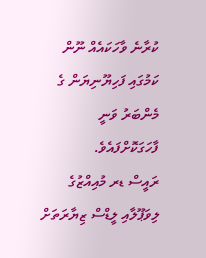ކުރާނެ ވާހަކައެއް ނޫން ކަމުގައި ފަހިޔޫނިޔަން ގެ މެންބަރު ވަނީ ފާހަގަކޮށްފައެވެ.
ރައީސް ޑރ މުއިއްޒުގެ ލިވަޕޫލާއި ލީޑްސް ޒިޔާރަތަށް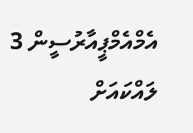އެމްއެމްޕީއާރުސީން 3 ލައްކައަށް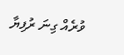ވުރެއް ގިނަ ރުފިޔާ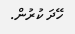ހޭދަ ކުރުން.